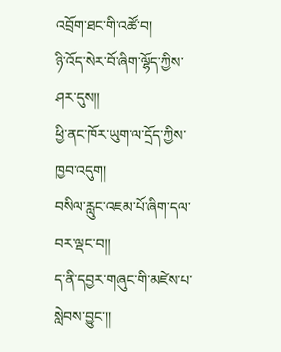འབྲོག་ཐང་གི་འཚོ་བ།
ཉི་འོད་སེར་བོ་ཞིག་ལྷོད་ཀྱིས་ཤར་དུས།།
ཕྱི་ནང་ཁོར་ཡུག་ལ་དྲོད་ཀྱིས་ཁྱབ་འདུག།
བསིལ་རླུང་འཇམ་པོ་ཞིག་དལ་བར་ལྡང་བ།།
ད་ནི་དབྱར་གཞུང་གི་མཛེས་པ་སླེབས་བྱུང་།།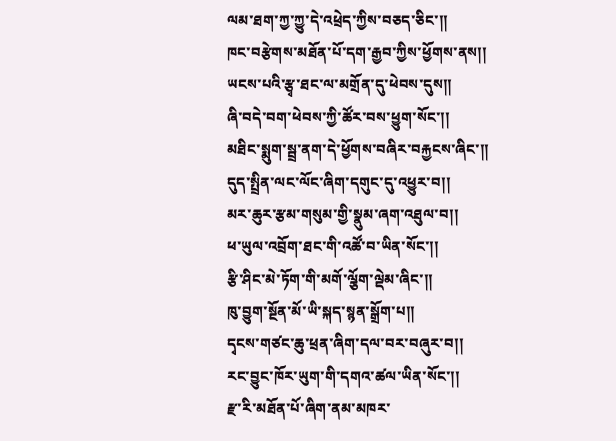ལམ་ཐག་ཀྱ་ཀྱུ་དེ་འཕྲེད་ཀྱིས་བཅད་ཅིང་།།
ཁང་བརྩེགས་མཐོན་པོ་དག་རྒྱབ་ཀྱིས་ཕྱོགས་ནས།།
ཡངས་པའི་རྩྭ་ཐང་ལ་མགྲོན་དུ་ཕེབས་དུས།།
ཞི་བདེ་བག་ཕེབས་ཀྱི་ཚོར་བས་ཕྱུག་སོང་།།
མཐིང་སྨུག་སྦྲ་ནག་དེ་ཕྱོགས་བཞིར་བརྐྱངས་ཞིང་།།
དུད་སྤྲིན་ལང་ལོང་ཞིག་དགུང་དུ་འཕྱུར་བ།།
མར་ཆུར་རྩམ་གསུམ་གྱི་སྣུམ་ཞག་འཐུལ་བ།།
ཕ་ཡུལ་འབྲོག་ཐང་གི་འཚོ་བ་ཡིན་སོང་།།
རྩི་ཤིང་མེ་ཏོག་གི་མགོ་ལྕོག་ལྡེམ་ཞིང་།།
ཁུ་བྱུག་སྔོན་མོ་ཡི་སྐད་སྙན་སྒྲོག་པ།།
དྭངས་གཙང་ཆུ་ཕྲན་ཞིག་དལ་བར་བཞུར་བ།།
རང་བྱུང་ཁོར་ཡུག་གི་དགའ་ཚལ་ཡིན་སོང་།།
རྫ་རི་མཐོན་པོ་ཞིག་ནམ་མཁར་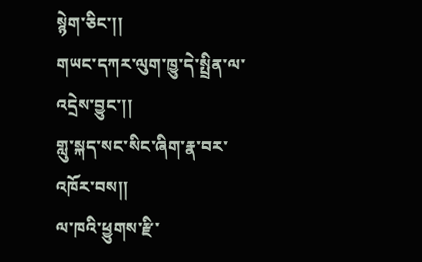སྙེག་ཅིང་།།
གཡང་དཀར་ལུག་ཁྱུ་དེ་སྤྲིན་ལ་འདྲེས་བྱུང་།།
གླུ་སྐད་སང་སིང་ཞིག་རྣ་བར་འཁོར་བས།།
ལ་ཁའི་ཕྱུགས་རྫི་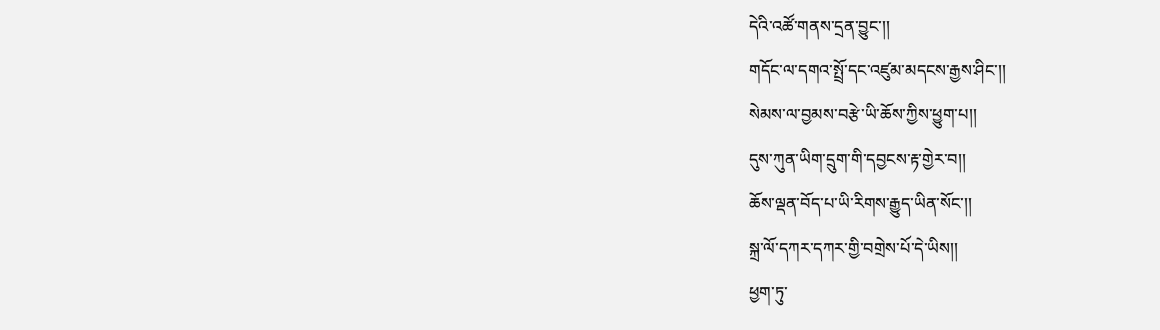དེའི་འཚོ་གནས་དྲན་བྱུང་།།
གདོང་ལ་དགའ་སྤྲོ་དང་འཛུམ་མདངས་རྒྱས་ཤིང་།།
སེམས་ལ་བྱམས་བརྩེ་ཡི་ཆོས་ཀྱིས་ཕྱུག་པ།།
དུས་ཀུན་ཡིག་དྲུག་གི་དབྱངས་རྟ་གྱེར་བ།།
ཆོས་ལྡན་བོད་པ་ཡི་རིགས་རྒྱུད་ཡིན་སོང་།།
སྐྲ་ལོ་དཀར་དཀར་གྱི་བགྲེས་པོ་དེ་ཡིས།།
ཕྱག་ཏུ་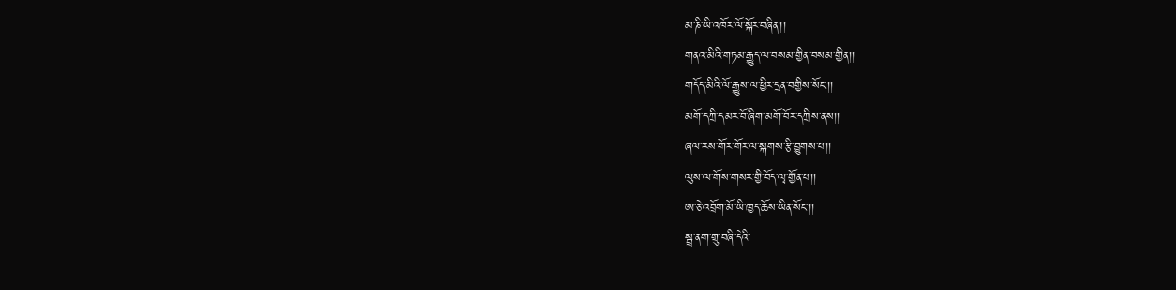མ་ཎི་ཡི་འཁོར་ལོ་སྐོར་བཞིན།།
གནའ་མིའི་གཏམ་རྒྱུད་ལ་བསམ་གྱིན་བསམ་གྱིན།།
གདོད་མིའི་ལོ་རྒྱུས་ལ་ཕྱིར་དྲན་བགྱིས་སོང་།།
མགོ་དཀྲི་དམར་བོ་ཞིག་མགོ་བོར་དཀྲིས་ནས།།
ཞལ་རས་གོར་གོར་ལ་སྐགས་རྩི་བྱུགས་པ།།
ལུས་ལ་གོས་གསར་གྱི་བོད་ལྭ་གྱོན་པ།།
ཨ་ཅེ་འབྲོག་མོ་ཡི་ཁྱད་ཆོས་ཡིན་སོང་།།
སྦྲ་ནག་གྲུ་བཞི་དེའི་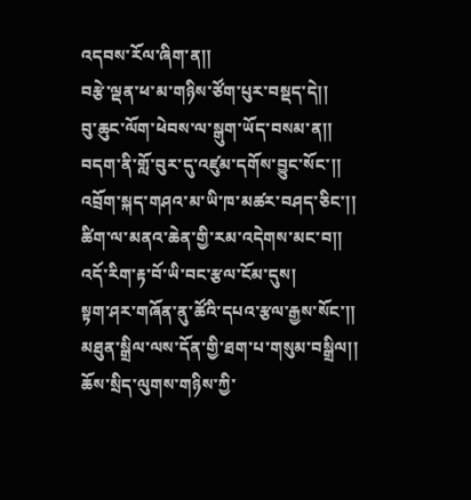འདབས་རོལ་ཞིག་ན།།
བརྩེ་ལྡན་ཕ་མ་གཉིས་ཙོག་པུར་བསྡད་དེ།།
བུ་ཆུང་ལོག་ཕེབས་ལ་སྒུག་ཡོད་བསམ་ན།།
བདག་ནི་གློ་བུར་དུ་འཛུམ་དགོས་བྱུང་སོང་།།
འབྲོག་སྐད་གཤའ་མ་ཡི་ཁ་མཚར་བཤད་ཅིང་།།
ཚིག་ལ་མནའ་ཆེན་གྱི་རམ་འདེགས་མང་བ།།
འདོ་རིག་རྟ་བོ་ཡི་བང་རྩལ་ངོམ་དུས།
སྟག་ཤར་གཞོན་ནུ་ཚོའི་དཔའ་རྩལ་རྒྱས་སོང་།།
མཐུན་སྒྲིལ་ལས་དོན་གྱི་ཐག་པ་གསུམ་བསྒྲིལ།།
ཆོས་སྲིད་ལུགས་གཉིས་ཀྱི་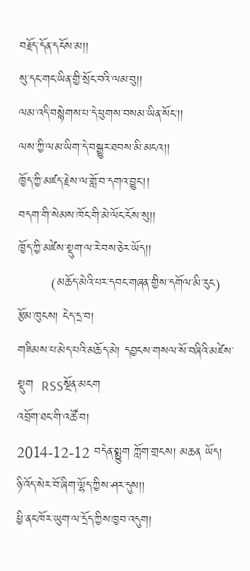བརྗོད་དོན་དངོས་མ།།
སུ་དང་གང་ཡིན་གྱི་སྲོང་བའི་ལམ་བུ།།
ལམ་འདི་བསྙེགས་པ་དེ་ཕུགས་བསམ་ཡིན་སོང་།།
ལས་ཀྱི་ལམ་ཡིག་དེ་བསྒྱུར་ཐབས་མི་མངའ།།
ཁྱོད་ཀྱི་མཛད་རྗེས་ལ་གློ་བ་དགའ་བྱུང་།།
བདག་གི་སེམས་ཁོང་གི་མེ་ལོང་ངོས་སུ།།
ཁྱོད་ཀྱི་མཛེས་སྡུག་ལ་རེ་བས་ཅེར་ཡོད།།
        (མཆོད་མེའི་པར་དབང་གཞན་གྱིས་དགོལ་མི་རུང)
རྩོམ་ཁུངས། ངེད་དྲ་བ།
གཟིམས་པ་མེད་པའི་མཆོད་མེ། དབྱངས་གསལ་སོ་བཞིའི་མཛེས་སྡུག  RSSསྔོན་མངག
འབྲོག་ཐང་གི་འཚོ་བ།
2014-12-12 བདེན་སྨྱུག ཀློག་གྲངས། མཆན ཡོད།
ཉི་འོད་སེར་བོ་ཞིག་ལྷོད་ཀྱིས་ཤར་དུས།།
ཕྱི་ནང་ཁོར་ཡུག་ལ་དྲོད་ཀྱིས་ཁྱབ་འདུག།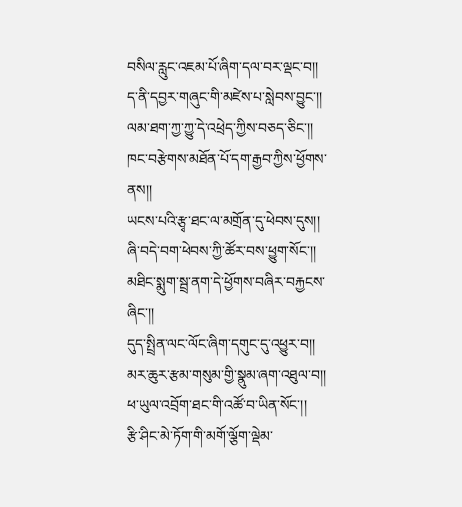བསིལ་རླུང་འཇམ་པོ་ཞིག་དལ་བར་ལྡང་བ།།
ད་ནི་དབྱར་གཞུང་གི་མཛེས་པ་སླེབས་བྱུང་།།
ལམ་ཐག་ཀྱ་ཀྱུ་དེ་འཕྲེད་ཀྱིས་བཅད་ཅིང་།།
ཁང་བརྩེགས་མཐོན་པོ་དག་རྒྱབ་ཀྱིས་ཕྱོགས་ནས།།
ཡངས་པའི་རྩྭ་ཐང་ལ་མགྲོན་དུ་ཕེབས་དུས།།
ཞི་བདེ་བག་ཕེབས་ཀྱི་ཚོར་བས་ཕྱུག་སོང་།།
མཐིང་སྨུག་སྦྲ་ནག་དེ་ཕྱོགས་བཞིར་བརྐྱངས་ཞིང་།།
དུད་སྤྲིན་ལང་ལོང་ཞིག་དགུང་དུ་འཕྱུར་བ།།
མར་ཆུར་རྩམ་གསུམ་གྱི་སྣུམ་ཞག་འཐུལ་བ།།
ཕ་ཡུལ་འབྲོག་ཐང་གི་འཚོ་བ་ཡིན་སོང་།།
རྩི་ཤིང་མེ་ཏོག་གི་མགོ་ལྕོག་ལྡེམ་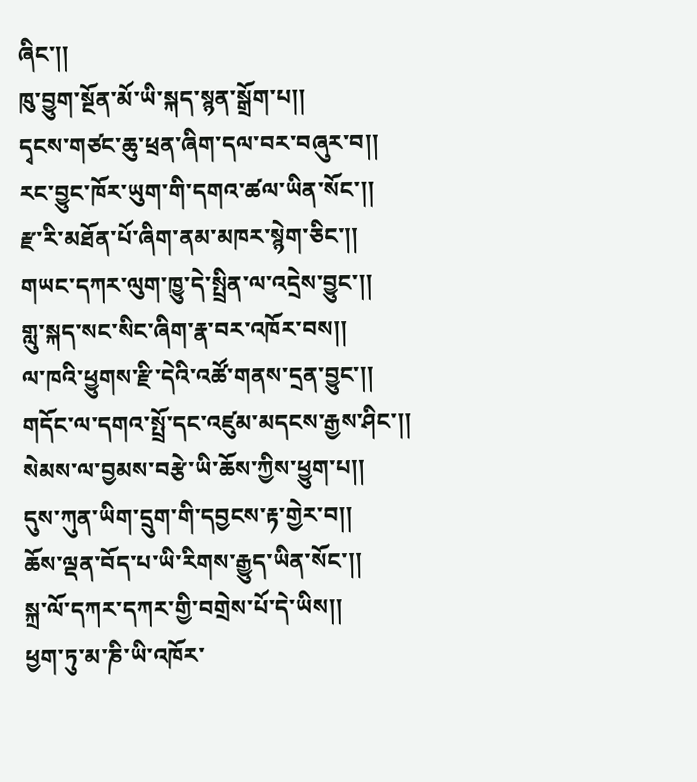ཞིང་།།
ཁུ་བྱུག་སྔོན་མོ་ཡི་སྐད་སྙན་སྒྲོག་པ།།
དྭངས་གཙང་ཆུ་ཕྲན་ཞིག་དལ་བར་བཞུར་བ།།
རང་བྱུང་ཁོར་ཡུག་གི་དགའ་ཚལ་ཡིན་སོང་།།
རྫ་རི་མཐོན་པོ་ཞིག་ནམ་མཁར་སྙེག་ཅིང་།།
གཡང་དཀར་ལུག་ཁྱུ་དེ་སྤྲིན་ལ་འདྲེས་བྱུང་།།
གླུ་སྐད་སང་སིང་ཞིག་རྣ་བར་འཁོར་བས།།
ལ་ཁའི་ཕྱུགས་རྫི་དེའི་འཚོ་གནས་དྲན་བྱུང་།།
གདོང་ལ་དགའ་སྤྲོ་དང་འཛུམ་མདངས་རྒྱས་ཤིང་།།
སེམས་ལ་བྱམས་བརྩེ་ཡི་ཆོས་ཀྱིས་ཕྱུག་པ།།
དུས་ཀུན་ཡིག་དྲུག་གི་དབྱངས་རྟ་གྱེར་བ།།
ཆོས་ལྡན་བོད་པ་ཡི་རིགས་རྒྱུད་ཡིན་སོང་།།
སྐྲ་ལོ་དཀར་དཀར་གྱི་བགྲེས་པོ་དེ་ཡིས།།
ཕྱག་ཏུ་མ་ཎི་ཡི་འཁོར་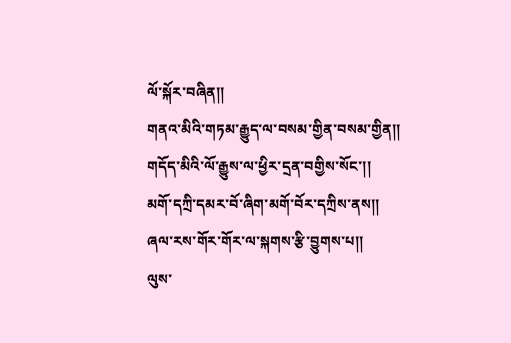ལོ་སྐོར་བཞིན།།
གནའ་མིའི་གཏམ་རྒྱུད་ལ་བསམ་གྱིན་བསམ་གྱིན།།
གདོད་མིའི་ལོ་རྒྱུས་ལ་ཕྱིར་དྲན་བགྱིས་སོང་།།
མགོ་དཀྲི་དམར་བོ་ཞིག་མགོ་བོར་དཀྲིས་ནས།།
ཞལ་རས་གོར་གོར་ལ་སྐགས་རྩི་བྱུགས་པ།།
ལུས་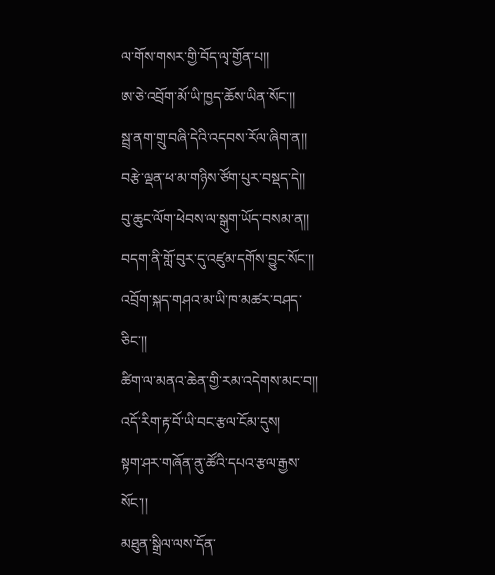ལ་གོས་གསར་གྱི་བོད་ལྭ་གྱོན་པ།།
ཨ་ཅེ་འབྲོག་མོ་ཡི་ཁྱད་ཆོས་ཡིན་སོང་།།
སྦྲ་ནག་གྲུ་བཞི་དེའི་འདབས་རོལ་ཞིག་ན།།
བརྩེ་ལྡན་ཕ་མ་གཉིས་ཙོག་པུར་བསྡད་དེ།།
བུ་ཆུང་ལོག་ཕེབས་ལ་སྒུག་ཡོད་བསམ་ན།།
བདག་ནི་གློ་བུར་དུ་འཛུམ་དགོས་བྱུང་སོང་།།
འབྲོག་སྐད་གཤའ་མ་ཡི་ཁ་མཚར་བཤད་ཅིང་།།
ཚིག་ལ་མནའ་ཆེན་གྱི་རམ་འདེགས་མང་བ།།
འདོ་རིག་རྟ་བོ་ཡི་བང་རྩལ་ངོམ་དུས།
སྟག་ཤར་གཞོན་ནུ་ཚོའི་དཔའ་རྩལ་རྒྱས་སོང་།།
མཐུན་སྒྲིལ་ལས་དོན་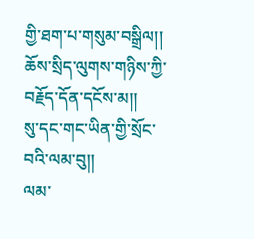གྱི་ཐག་པ་གསུམ་བསྒྲིལ།།
ཆོས་སྲིད་ལུགས་གཉིས་ཀྱི་བརྗོད་དོན་དངོས་མ།།
སུ་དང་གང་ཡིན་གྱི་སྲོང་བའི་ལམ་བུ།།
ལམ་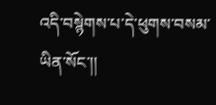འདི་བསྙེགས་པ་དེ་ཕུགས་བསམ་ཡིན་སོང་།།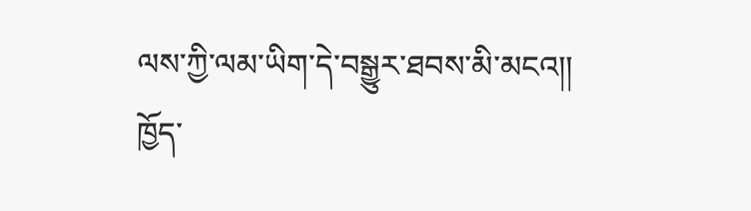ལས་ཀྱི་ལམ་ཡིག་དེ་བསྒྱུར་ཐབས་མི་མངའ།།
ཁྱོད་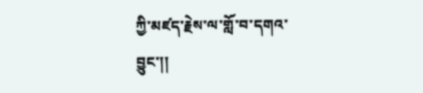ཀྱི་མཛད་རྗེས་ལ་གློ་བ་དགའ་བྱུང་།།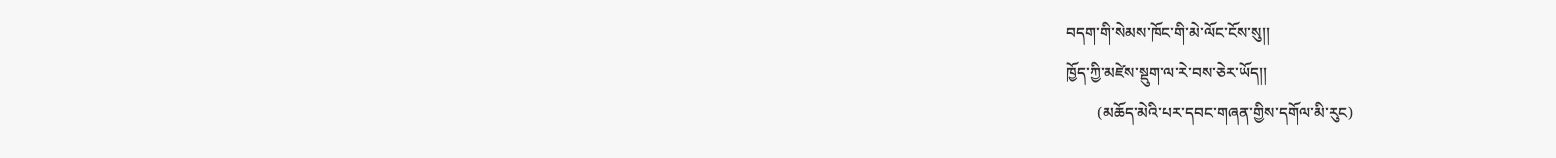བདག་གི་སེམས་ཁོང་གི་མེ་ལོང་ངོས་སུ།།
ཁྱོད་ཀྱི་མཛེས་སྡུག་ལ་རེ་བས་ཅེར་ཡོད།།
        (མཆོད་མེའི་པར་དབང་གཞན་གྱིས་དགོལ་མི་རུང)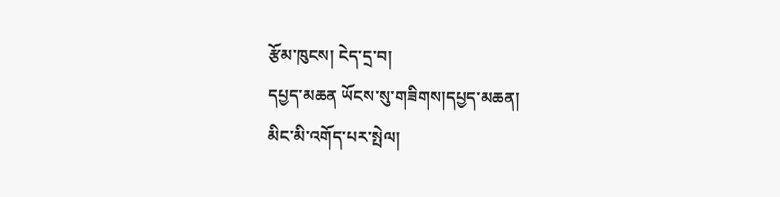རྩོམ་ཁུངས། ངེད་དྲ་བ།
དཔྱད་མཆན ཡོངས་སུ་གཟིགས།དཔྱད་མཆན།
མིང་མི་འགོད་པར་སྤེལ།